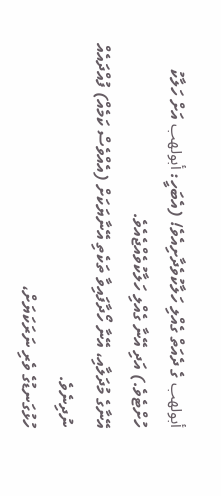أبولهب ގެ ދެއަތް ގެއްލި ހަލާކުވެދާށިއެވެ! (އެބަހީ: أبولهب އަށް ހަލާކު ހުށްޓެވެ.) އަދި އޭނާ ގެއްލި ހަލާކުވެއްޖެއެވެ.
އޭނާގެ މުދަލާއި، އޭނާ ހޯދާފައިވާ ތަކެތި އޭނާޔަކަށް (އެއްވެސް ކަމެއް) ފުއްދައެއް ނުދިނެވެ.
ހުޅުގަނޑުގެ ވެރި ނަރަކަޔަށް،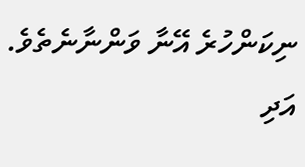ނިކަންހުރެ އޭނާ ވަންނާނެތެވެ.
އަދި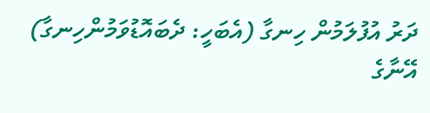ދަރު އުފުލަމުން ހިނގާ (އެބަހީ: ދެބައޮޑުވަމުންހިނގާ) އޭނާގެ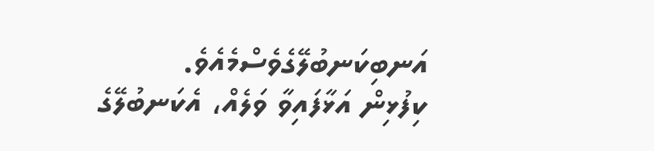އަނބިކަނބުލޭގެވެސްމެއެވެ.
ކިފުޅިން އަޅާފައިވާ ވަލެއް، އެކަނބުލޭގެ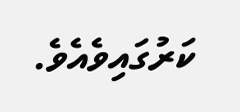ކަރުގައިވެއެވެ.